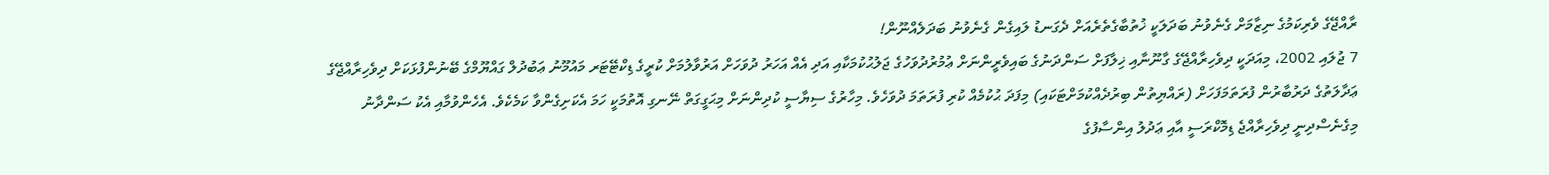ރާއްޖޭގެ ވެރިކަމުގެ ނިޒާމަށް ގެނެވުނު ބަދަލަކީ ޚުތުބާގެތެރެއަށް ދެގަނޑު ލައިގެން ގެނެވުނު ބަދަލެއްނޫން!
7 ޖުލައި 2002، މިއަދަކީ ދިވެހިރާއްޖޭގެ ގާނޫނާއި ޚިލާފަށް ސަންދަނުގެ ބައިވެރީންނަށް ޢުމުރުދުވަހުގެ ޖަލުޙުކުމަކާއި އަދި އެއް އަހަރު ދުވަހަށް އަރުވާލުމަށް ކުރީގެ ޑިކްޓޭޓަރ މައުމޫނު ޢަބުދުލް ގައްޔޫމްގެ ބޭނުންފުޅަކަށް ދިވެހިރާއްޖޭގެ ޢަދާލަތުގެ ދަރުބާރުން ފުރަތަމަފަހަށް (ރައްޔިތުން ބިރުދެއްކުމަށްޓަކައި) މިފަދަ ޙުކުމެއް ކުރި ފުރަތަމަ ދުވަހެވެ. މިހާރުގެ ސިޔާސީ ކުދިންނަށް މިޙަގީގަތް ނޭނގި އޮތުމަކީ ހަމަ އެކަށިގެންވާ ކަމެކެވެ. އެހެންވުމާއި އެކު ސަންދާނު މިގެނެސްދިނީ ދިވެހިރާއްޖެ ޑިމޮކްރަސީ އާއި ޢަދުލު އިންސާފުގެ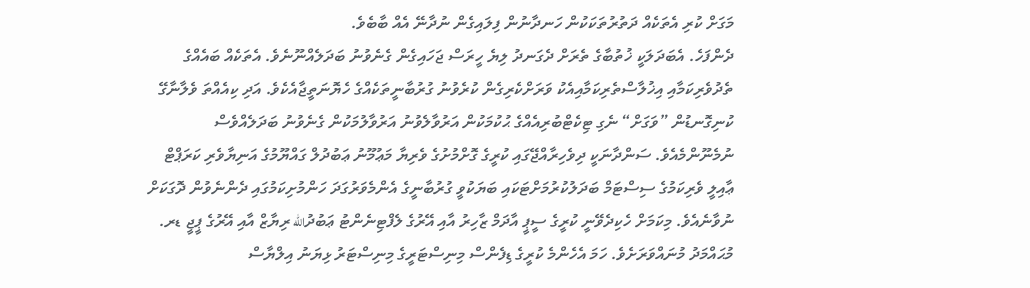މަގަށް ކުރި އެތަކެއް ދަތުރުތަކަކުން ހަނދާނުން ފިލައިގެން ނުދާނޭ އެއް ބާބެވެ.
ދެންފަހެ. އެބަދަލަކީ ޚުތުބާގެ ތެރަށް ދެގަނދު ލިޔެ ހީރަސް ޖަހައިގެން ގެނެވުނު ބަދަލެއްނޫނެވެ. އެތަކެއް ބައެއްގެ ތެދުވެރިކަމާއި އިޚުލާސްތެރިކަމާއިއެކު ވަރަށްކެރިގެން ކުރެވުނު ގުރުބާނީތަކެއްގެ ހެޔޮނަތީޖާއެކެވެ. އަދި ކިއެއްތަ ވެލާނާގޭ ކުނިގޮނޑުން ”ވަގަށް“ ނެގި ޓިކެޓްބުރިއެއްގެ ޙުކުމަކުން އަރުވާލެވުނު އަރުވާލުމަކުން ގެނެވުނު ބަދަލެއްވެސް ނުމެނޫންމެއެވެ. ސަންދާނަކީ ދިވެހިރާއްޖޭގައި ކުރީގެ ގޮށްމުށުގެ ވެރިޔާ މަޢުމޫނު ޢަބުދުލް ގައްޔޫމުގެ އަނިޔާވެރި ކަރަޕްޓް ޢާއިލީ ވެރިކަމުގެ ސިސްޓަމް ބަދަލުކުރުމަށްޓަކައި ބަޔަކުވީ ގުރުބާނީގެ އެންމެވަރުގަދަ ހަންމުށިކަމުގައި ދެންނެވުން ދޮގަކަށް ނުވާނެއެވެ. މިކަމަށް ހެކިދެވޭނީ ކުރީގެ ސީޕީ އާދަމް ޒާހިރު އާއި އޭރުގެ ލެފްޓިނެންޓު ޢަބުދުالله ރިޔާޒް އާއި އޭރުގެ ޕީޖީ ޑރ. މުޙައްމަދު މުނައްވަރަށެވެ. ހަމަ އެހެންމެ ކުރީގެ ޑިފެންސް މިނިސްޓަރީގެ މިނިސްޓަރު ޅިޔަނު އިލްޔާސް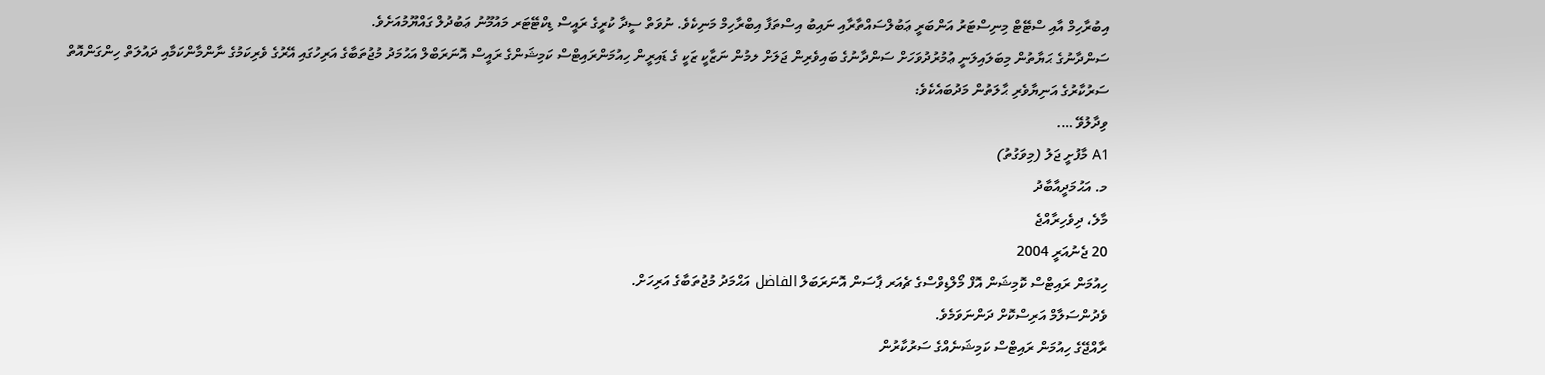އިބުރާހިމް އާއި ސްޓޭޓް މިނިސްޓަރު އަންބަރީ ޢަބުލްސައްތާރާއި ނައިބު އިސްތަފާ އިބްރާހިމް މަނިކެވެ. ނުވަތް ސީދާ ކުރީގެ ރައީސް ޑިކްޓޭޓަރ މައުމޫނު ޢަބުދުލް ގައްޔޫމުއަށެވެ.
ސަންދާނުގެ ޙަޔާތުން މިބަލައިލަނީ ޢުމުރުދުވަހަށް ސަންދާނުގެ ބައިވެރިން ޖަލަށް ލމުން ނަޒާކީ ޒަކީ ގެ ޑައިރީން ހިއުމަންރައިޓްސް ކަމިޝަންގެ ރައީސް އޮނަރަބްލް އަޙުމަދު މުޖުތަބާގެ އަރިހުގައި އޭރުގެ ވެރިކަމުގެ ނާންމާންކަމާއި ދައުލަތް ހިންގަންއޮތް ސަރުކާރުގެ އަނިޔާވެރި ޙާލަތުން މަދުބައެކެވެ:
ވިދާލުވޭ ….
A1 މާފުށީ ޖަލު (މިވަގުތު)
މ. އަޙުމަދީއާބާދު
މާލެ، ދިވެހިރާއްޖެ
20 ޖެނުއަރީ 2004
ހިއުމަން ރައިޓްސް ކޮމިޝަން އޮފް މޯލްޑިވްސްގެ ޗެއަރ ޕާސަން އޮނަރަބަލް الفاضل އަޙްމަދު މުޖުތަބާގެ އަރިހަށް.
ވެދުންސަލާމް އަރިސްކޮށް ދަންނަވަމެވެ.
ރާއްޖޭގެ ހިއުމަން ރައިޓްސް ކަމިޝަނެއްގެ ސަރުކާރުން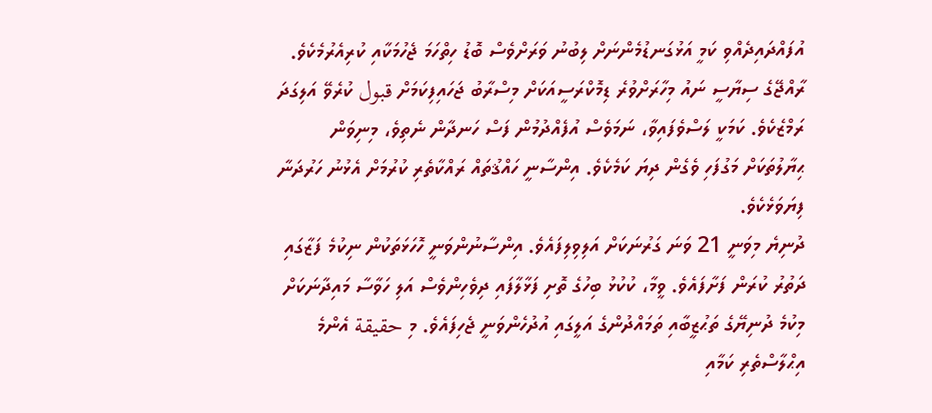އުފައްދައިދެއްވި ކަމީ އަޅުގަނޑުމެންނަށް ލިބުނު ވަރަށްވެސް ބޮޑު ހިތްހަމަ ޖެހުމަކާއި ކުރިއެރުމެކެވެ. ރާއްޖޭގެ ސިޔާސީ ނައު މިހާރަށްވުރެ ޑިމޮކްރަސީއަކަށް މިސްރާބު ޖަހައިފިކަމަށް قبول ކުރެވޭ އަލިގަދަ ރަމްޒެކެވެ. ކަމަކީ ލަސްވެފައިވާ، ނަމަވެސް އުފެއްދުމުން ފަސް ހަނދާން ނެތިވެ، މިނިވަން ޙިޔާލުތަކަށް މަގުފަހި ވެގެން ދިޔަ ކަމެކެވެ. އިންސާނީ ހައްޤުތައް ރައްކާތެރި ކުރުމަށް އެޅުނު ހަރުދަނާ ފިޔަވަޅެކެވެ.
ދުނިޔެ މިވަނީ 21 ވަނަ ގަރުނަކަށް އަލިވިލިފައެވެ. އިންސާނުންވަނީ ހޮހަޅަތަކުން ނިކުމެ ފަޒާގައި ދަތުރު ކުރަން ފަށާފައެވެ. ވީމާ، ކުކުޅު ބިހުގެ ތޮށި ފަޅާލާފައި ދިވެހިންވެސް އަލި ހަވާސާ މައިދާނަކަށް މިކުމެ ދުނިޔޭގެ ތަޙުޒީބާއި ތަމައްދުންގެ އަލީގައި އުދުހެންވަނީ ޖެހިފައެވެ. މި حقيقة އެންމެ އިޙްލާސްތެރި ކަމާއި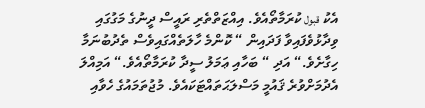އެކު قبول ކުރަމާތޯއެވެ. އިއްޒަތްތެރި ރައީސް ދީނުގެ މަގުގައި ވިދާޅުވެފައިވާ ފަދައިން “ ކޮންމެ ހާލަތެއްގައިވެސް ތެދުބުނަމާ ހިގާށެވެ.“ އަދި “ ބަހާއި ޢަމަލު ސީދާ ކުރަމާތޯއެވެ.“ އަމިއްލަ އެދުމަށްވުރެ ޤައުމީ މަސްލަޙަތައްޓަކައެވެ. މުޖުތަމައުގެ ހެވާއި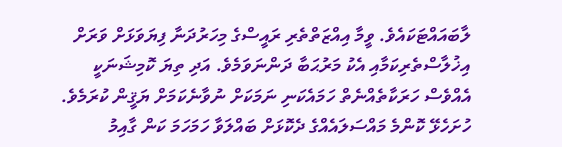ލާބައައްޓަކައެވެ. ވީމާ އިއްޒަތްތެރި ރައީސްގެ މިހަރުދަނާ ފިޔަވަޅަށް ވަރަށް އިޚުލާސްތެރިކަމާއި އެކު މަރުޙަބާ ދަންނަވަމެވެ. އަދި ތިޔަ ކޮމިޝަނަކީ އެއްވެސް ހަރަކާތެއްނެތް ހަމައެކަނި ނަމަކަށް ނުވާނެކަމަށް ޔަޤީން ކުރަމެވެ. ހުށަހެޅޭ ކޮންމެ މައްސަލައެއްގެ ދެކޮޅަށް ބައްލަވާ ހަމަހަމަ ކަން ގާއިމު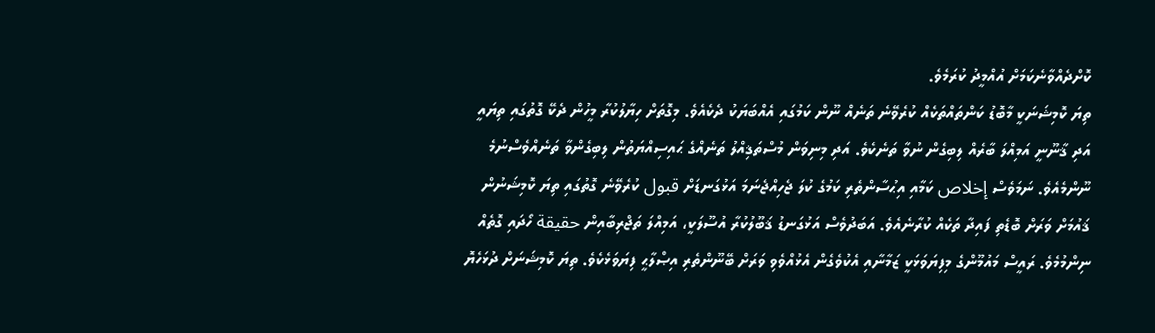ކޮށްދެއްވާނެކަމަށް އުއްމީދު ކުރަމެވެ.
ތިޔަ ކޮމިޝަނަކީ މާބޮޑު ކަންތައްތަކެއް ކުރެވޭނެ ތަނެއް ނޫން ކަމުގައި އެއްބަޔަކު ދެކެއެވެ. މިގޮތަށް ހިޔާލުކުރާ މީހުން ދެކޭ ގޮތުގައި ތިޔައީ އަދި ޤާނޫނީ އަމިއްލަ ބާރެއް ލިބިގެން ނުވާ ތަނެކެވެ. އަދި މިނިވަން މުސްތަޤިއްލު ތަނެއްގެ ޙައިސިއްޔަތުން ލިބިގެންވާ ތަނެއްވެސްނުމެ ނޫންމެއެވެ. ނަމަވެސް إخلاص ކަމާއި އިޙުސާންތެރި ކަމުގެ ކުލަ ޖެހިއްޖެނަމަ އަޅުގަނޑަށް قبول ކުރެވޭނެ ގޮތުގައި ތިޔަ ކޮމިޝަނުން ޤައުމަށް ވަރަށް ބޮޑެތި ފައިދާ ތަކެއް ކުރާނެއެވެ. އަބަދުވެސް އަޅުގަނޑު ޤަބޫލުކުރާ އުސޫލަކީ، އަމިއްލަ ތަޖްރިބާއިން حقيقة ހޯދައި ގޮތެއް ނިންމުމެވެ. ރައީސް މައުމޫންގެ މިފިޔަވަޅަކީ ޒަމާނާއި އެކުވެގެން އެޅުއްވެވި ވަރަށް ބޭނޫންތެރި އިޞްލާޙީ ފިޔަވަޅެކެވެ. ތިޔަ ކޮމިޝަނަށް ދުޅަހެޔޮ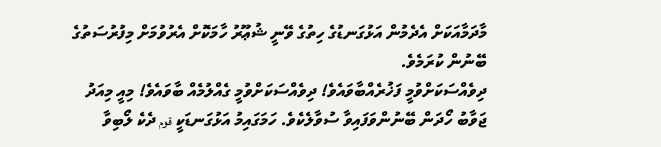މާދަމާއަކަށް އެދެމުން އަޅުގަނޑުގެ ހިތުގެ ވޭނީ ޝުޢޫރު ހާމަކޮށް އެރުވުމަށް މިފުރުސަތުގެ ބޭނުން ކުރަމެވެ.
ދިވެއްސަކަށްވުމީ ފަޚުރެއްބާވައެވެ! ދިވެއްސަކަށްވުމީ ގެއްލުމެއް ބާވައެވެ! މިއީ މިއަދު ޖަވާބު ހޯދަން ބޭނުންވަފައިވާ ސުވާލެކެވެ. ހަމަގައިމު އަޅުގަނޑަކީ قوم ދެކެ ލޯބިވާ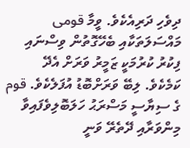ދިވެހި ދަރިއެކެވެ. ވީމާ قومى މައްސަލަތަކާއި ބެހޭގޮތުން ވިސްނައި ފިކުރު ކުރުމަކީ ޒަމީރު ވަރަށް އެދޭ ކަމެކެވެ. ލިބޭ ވަރަށްބޮޑު އުފަލެކެވެ. قوم ގެ ސިޔާސީ މަސްރަޙު ހަލަބޮލިވެފައިވާ މިންވަރާއި ދޭތެރޭ ވަނީ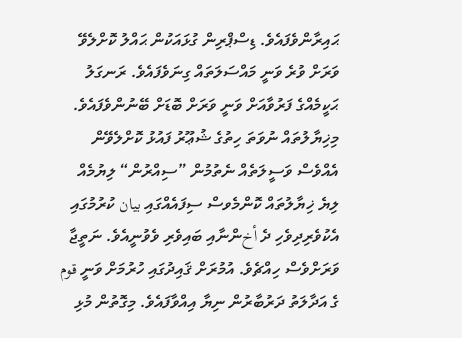ޙައިރާންވެފައެވެ. ޑިސްޕްރިން ގުޅައަކުން ޙައްލު ކޮށްލެވޭ ވަރަށް ވުރެ ވަނީ މައްސަލަތައް ގިނަވެފައެވެ. ރަނގަލު ޙަކީމެއްގެ ފަރުވާއަށް ވަނީ ވަރަށް ބޮޑަށް ބޭނުންވެފައެވެ. މިޚިޔާލުތައް ނުވަތަ ހިތުގެ ޝުޢޫރު ފައުޅު ކޮށްލެވޭން އެއްވެސް ވަސީލަތެއް ނެތުމުން ”ސިއްރުން“ ލިޔުމެއް ލިޔެ ޚިޔާލުތައް ކޮންމެވސް ސިފައެއްގައި بيان ކުރުމުގައި އެކުވެރިދިވެހި ދެ أخންނާއި ބައިވެރި ވެވުނީއެވެ. ނަތީޖާ ވަރަށްވެސް ހިއްޗެވެ. އުމުރަށް ޤައިދުގައި ހުރުމަށް ވަނީ قوم ގެ އަދާލަތު ދަރުބާރުން ނިޔާ އިއްވާފައެވެ. މިގޮތުން މުޅި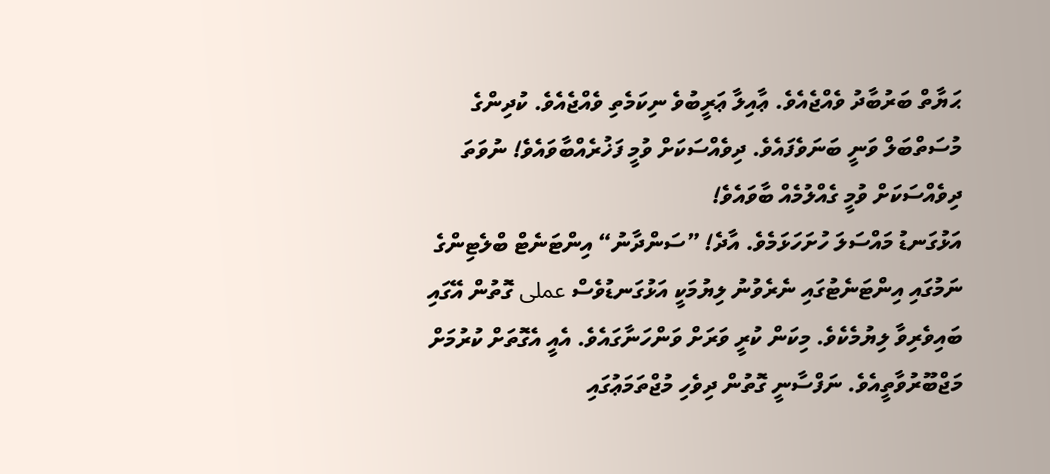ޙަޔާތް ބަރުބާދު ވެއްޖެއެވެ. ޢާއިލާ ޢަރީބުވެ ނިކަމެތި ވެއްޖެއެވެ. ކުދިންގެ މުސަތްބަލް ވަނީ ބަނަވެފައެވެ. ދިވެއްސަކަށް ވުމީ ފަޚުރެއްބާވައެވެ! ނުވަތަ ދިވެއްސަކަށް ވުމީ ގެއްލުމެއް ބާވައެވެ!
އަޅުގަނޑު މައްސަލަ ހުށަހަޅަމެވެ. އާދެ! ”ސަންދާނު“ އިންޓަނެޓް ބްލެޓިންގެ ނަމުގައި އިންޓަނެޓުގައި ނެރެވުނު ލިޔުމަކީ އަޅުގަނޑުވެސް عملى ގޮތުން އޭގައި ބައިވެރިވާ ލިޔުމެކެވެ. މިކަން ކުރީ ވަރަށް ވަންހަނާގައެވެ. އެއީ އެގޮތަށް ކުރުމަށް މަޖްބޫރުވާތީއެވެ. ނަފްސާނީ ގޮތުން ދިވެހި މުޖްތަމަޢުގައި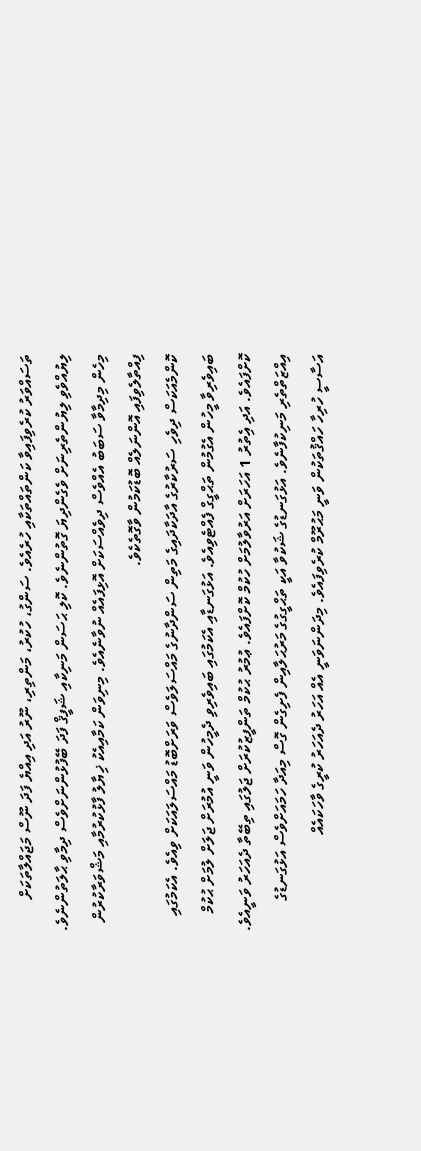ތަސައްވަރު ކުރެވިފައިވާ ކަންތައްތަކާއި ހުރެއެވެ. ސަންގު، ހުކުރު، މަންތިރި، ނޫރު އަދި އިއްޔެ ފަދަ ނޫސް މަޖައްލާތަކަށް ލިޔުއްވެވި ލިޔުންތެރިނަށް ވެގެންދިޔަ ގޮތުންނެވެ. ކޮލި ޙަސަން މަނިކާއި ޝަފީޤް ފަދަ ބޭފުޅުންނަށްވެސް ދިމާވި ޙާލަތުންނެވެ. މިހެން މިދިމާވާ ސަބަބު އެއްވެސް ދިވެއްސަކަށް އޮޅިފައެއް ނުވާނެއެވެ. މިނިވަން ކަމާއިއެކު ޚިޔާލު ފާޅުކުރުމާއި މަޝްވަރާކުރުން ފިއްތާލެވިފައި އޮންނަލެއް ބޮޑުކަމުން ވާގޮތެކެވެ.
ކޮންމެއަކަސް ދިވެހި ސަރުކާރުގެ އާދަކާދައިގެ މަތިން ސަންދާނުގެ މައްސަލަވެސް ވަރަށްބޮޑު މައްސަލައަކަށް ވިއެވެ. އެކަމުގައި ބައިވެރިވާ މީހުން އެގުމުން ތަޙްގީގް ފެއްޓެވިއެވެ. އަޅުގަނޑާއި އެކަމުގައި ބައިވެރިވި ދެމީހުން ވަނީ އުމުރަށް ޖަލަށް ލުމަށް ޙުކުމް ކޮށްފައެވެ. އަދި އެިތުރު 1 އަހަރަށް އަރުވާލުމަށް ހުކުމް ކޮށްފައެވެ. ޢުމުރު ޙުކުމް ތަންފީޒުކުރަށް ޖަލުގައި ތިބޭތާ ދެއަހަރު ވަނީއެވެ.
އިއްޒަތްތެރި މަނިކުފާނެވެ. އަޅުގަނޑުގެ ޝަކުވާ އަކީ ތަޙްގީގުގެ މަރުޙަލާއިން ފެށިގެން ގޮސް މިއަދާ ހަމައަށްވެސް އަޅުގަނޑުގެ އަސާސީ ހުރިހާ ހައްޤުތަކުން ވަނީ މަޙުރޫމް ކުރެވިފައެވެ. މިދަންނަވަނީ އެއް އަހަރު ދެއަހަރު ކުރީގެ ވާހަކައެއް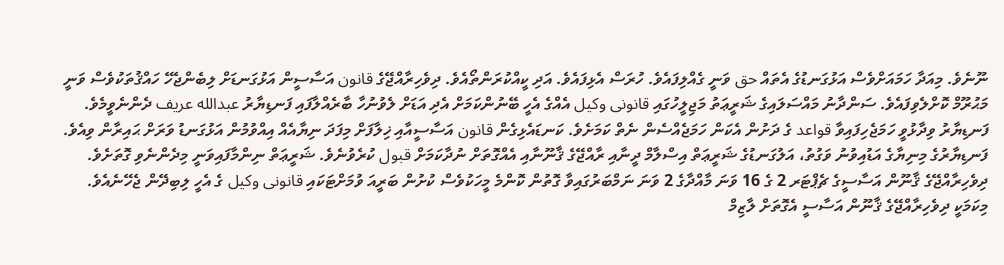ނޫނެވެ. މިއަދާ ހަމައަށްވެސް އަޅުގަނޑުގެ އެތައް حق ވަނީ ގެއްލިފައެވެ. ހުރަސް އެޅިފައެވެ. އަދި ކީއްކުރަންތޯއެވެ. ދިވެހިރާއްޖޭގެ قانون އަސާސީން އަޅުގަނޑަށް ލިބެންޖެހޭ ހައްޤުތަކުވެސް ވަނީ މަޙުރޫމް ކޮށްލެވިފައެވެ. ސަންދާނު މައްސަލައިގެ ޝަރީޢަތު މަޖިލީހުގައި قانونى وكيل އެއްގެ އެހީ ބޭނުންކަމަށް އެދި އަޑަށް ލެވުނުހާ ބާރެއްލާފައި ފަނޑިޔާރު عبدالله عريف ދެންނެވީމެވެ. ފަނޑިޔާރު ވިދާޅުވީ ހަމަޖެހިފައިވާ قواعد ގެ ދަށުން އެކަން ހަމަޖެއްސެން ނެތް ކަމަށެވެ. ކަނޑައެޅިގެން قانون އަސާސީއާއި ޚިލާފަށް މިފަދަ ނިޔާއެއް އިއްވުމުން އަޅުގަނޑު ވަރަށް ޙައިރާން ވިއެވެ. ފަނޑިޔާރުގެ މިނިޔާގެ އަޑުއިވުނު ވަގުތު، އަލުގަނޑުގެ ޝަރީޢަތް އިސްލާމް ދީނާއި ރާއްޖޭގެ ޤާނޫނާއި އެއްގޮތަށް ނުދާކަމަށް قبول ކުރެވުނެވެ. ޝަރީޢަތް ނިންމާފައިވަނީ މިދެންނެވި ގޮތަށެވެ. ދިވެހިރާއްޖޭގެ ޤާނޫން އަސާސީގެ ޗެޕްޓަރ 2 ގެ 16 ވަނަ މާއްދާގެ 2 ވަނަ ނަމްބަރުގައިވާ ގޮތުން ކޮންމެ މީހަކުވެސް ކުށުން ބަރީއަ ވުމަށްޓަކައި قانونى وكيل ގެ އެހީ ލިބިދޭން ޖެހޭނެއެވެ. މިކަމަކީ ދިވެހިރާއްޖޭގެ ޤާނޫން އަސާސީ އެގޮތަށް ލާޒިމް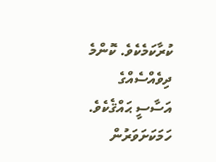ކުރާކަމެކެވެ. ކޮންމެ ދިވެއްސެއްގެ އަސާސީ ޙައްޤެކެވެ. ހަމަކަށަވަރުން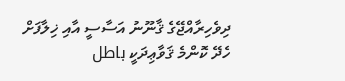ދިވެހިރާއްޖޭގެ ޤާނޫނު އަސާސީ އާއި ޚިލާފަށް ހެދޭ ކޮންމެ ޤަވާޢިދަކީ باطل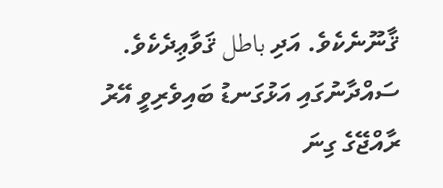ޤާނޫނެކެވެ. އަދި باطل ޤަވާޢިދެކެވެ.
ސައްދާނުގައި އަޅުގަނޑު ބައިވެރިވީ އޭރު ރާއްޖޭގެ ގިނަ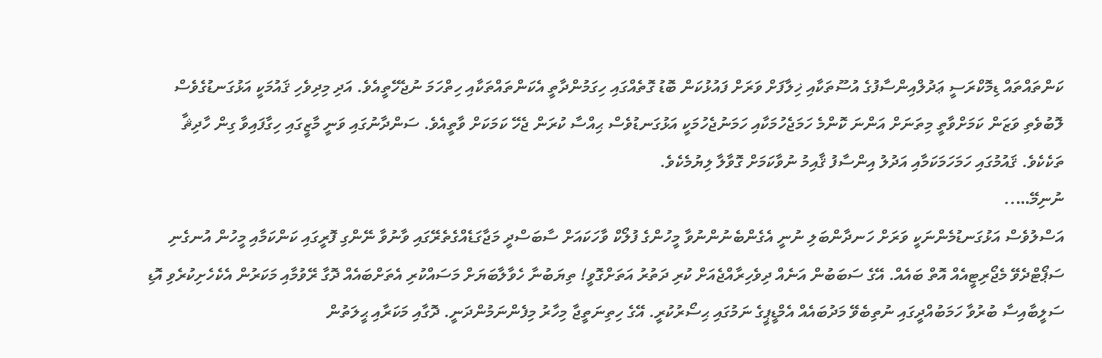ކަންތައްތައް ޑިމޮކްރަސީ ޢަދުލްއިންސާފުގެ އުސޫތަކާއި ޚިލާފަށް ވަރަށް ފައުޅުކަން ބޮޑު ގޮތެއްގައި ހިގަމުންދާތީ އެކަންތައްތަކާއި ހިތްހަމަ ނުޖެހޭތީއެވެ. އަދި މިދިވެހި ޤައުމަކީ އަޅުގަނޑުގެވެސް ލޮބުވެތި ވަޒަން ކަމަށްވާތީ މިތަނަށް އަންނަ ކޮންމެ ހަމަޖެހުމަކާއި ހަމަނުޖެހުމަކީ އަޅުގަނޑުވެސް ޙިއްސާ ކުރަން ޖެހޭ ކަމަކަށް ވާތީއެވެ. ސަންދާނުގައި ވަނީ މާޒީގައި ހިގާފައިވާ ގިން ހާދިޘާ ތަކެކެވެ. ޤައުމުގައި ހަމަހަމަކަމާއި އަދުލު އިންސާފު ޤާއިމު ނުވާކަމަށް ގޮވާލާ ލިޔުމެކެވެ.
ނުނިމޭ…..
އަސްލުވެސް އަޅުގަނޑުމެންނަކީ ވަރަށް ހަނދާންބަލި ނުނީ އެގެންބެނުންނުވާ މީހުންގެ ފުލޯކް ވާހަކައަށް ސާބަސްދީ މަޖާގަޑެއްގެތެރޭގައި ވާނުވާ ނޭންގި ފޮރީގައި ކަންކަމާއި މީހުން އުނގެނި ސަޕޯޓްދެވޭ މެޖޯރިޓީއެއް އޮތް ބައެއް. އޭގެ ސަބަބުން އަނެއް ދިވެހިރާއްޖެއަށް ކުރި ދަތުރު އަތަށްގޮވީ! ތިޔަބުނާ ހެވާލާބަޔަށް މަސައްކުރި އެތަށްބައެއް ދޮގާ ރޭވުމާއި މަކަރުން އެކެހެށިކުރެވި އޮޑި ސަލީބާއިސާ ބުރުވާ ހަމަބުއްދީގައި ނުތިބެވޭ މަދުބައެއް އެމްޑީޕީގެ ނަމުގައި ޙިސޯރުކުރީ. އޭގެ ހިތިނަތީޖާ މިހާރު މިފެންނަމުންދަނީ. ދޮގާއި މަކަރާއި ޙީލަތުން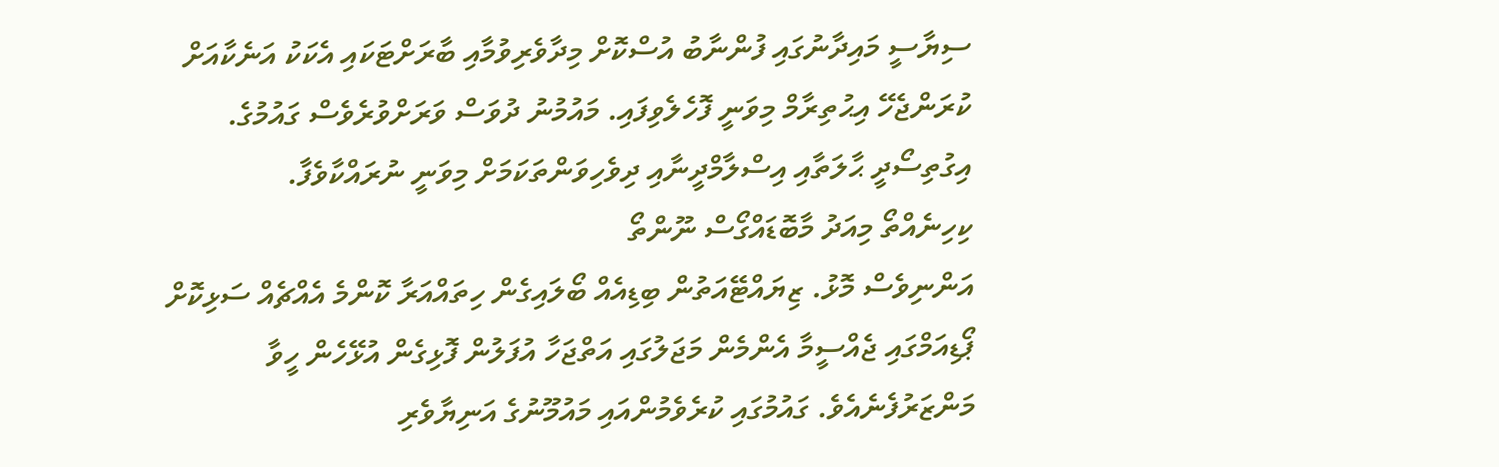ސިޔާސީ މައިދާނުގައި ފުންނާބު އުސްކޮށް މިދާވެރިވުމާއި ބާރަށްޓަކައި އެކަކު އަނެކާއަށް ކުރަންޖެހޭ އިޙުތިރާމް މިވަނީ ފޮހެލެވިފައި. މައުމުނު ދުވަސް ވަރަށްވުރެވެސް ގައުމުގެ. އިގުތިސޯދީ ޙާލަތާއި އިސްލާމްދީނާއި ދިވެހިވަންތަކަމަށް މިވަނީ ނުރައްކާވެފާ.
ކިހިނެއްތޯ މިއަދު މާބޮޑައްގޯސް ނޫންތޯ
އަންނިވެސް މޮޅު. ޒިޔައްޓޭއަތުން ބިޑިއެއް ބޯލައިގެން ހިތައްއަރާ ކޮންމެ އެއްޗެއް ސަޅިކޮށް ޕޯޑިއަމްގައި ޖެއްސީމާ އެންމެން މަޖަލުގައި އަތްޖަހާ އުފަލުން ފޮޅިގެން އުޅޭހެން ހީވާ މަންޒަރުފެނެއެވެ. ގައުމުގައި ކުރެވެމުންއައި މައުމޫނުގެ އަނިޔާވެރި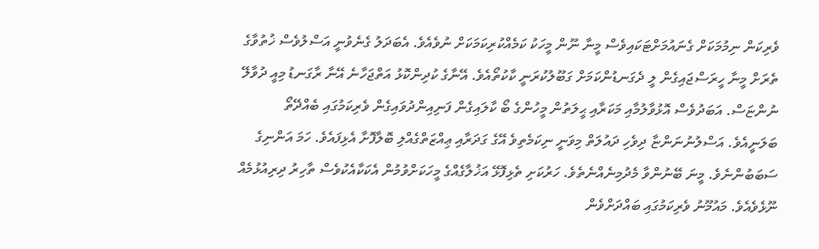ވެރިކަން ނިމުމަކަށް ގެނައުމަށްޓަކައިވެސް މީނާ ނޫން މީހަކު ކަމެއްކުރިކަމަކަށް ނުވެއެވެ. އެބަދަލު ގެނެވުނީ އަސްލުވެސް ޚުތުވާގެ ތެރަށް މީނާ ހީރަސްޖައިގެން ލީ ދެގަނޑުންކަމަށް ގަބޫލުކުރަނީ ކާކުތޯއެވެ. އޭނާގެ ކުދިންކޮޅު އަތްޖަހާނެ އޭނާ ރާގަނޑު މިއީ ދުވާލޭ ނުންޏަސް. އަބަދުވެސް އޮޅުވާލުމާއި މަކަރާއި ޙީލަތުން މީހުންގެ ބޯ ކާލައިގެން ފަނިއިންދުވައިގެން ވެރިކަމުގައި ބެއްދޭތޯ ބަލަނީއެވެ. އަސްލުނުނަންޏާ ދިވެހި ދައުލަތް މިވަނީ ނިކަމެތިވެ އޭގެ ގަދަރާއި ޢިއްޒަތްގެއްލި ބޮލާފޮށާ އެޅިފައެވެ. ހަމަ އަންނިގެ ސަބަބުންނެވެ. މީނަ ބޭނުންވާ މެދުމިނެއްނެތެވެ. ހަރުކަށި ތެޅިފޮޅޭ އަޚުލާގެއްގެ މީހަކަށްވުމުން އެކަކާއެކުވެސް ތާހިރު ދިރިއުޅުމެއް ނޫޅެވެއެވެ. މައުމޫނު ވެރިކަމުގައި ބައްދަށްވެން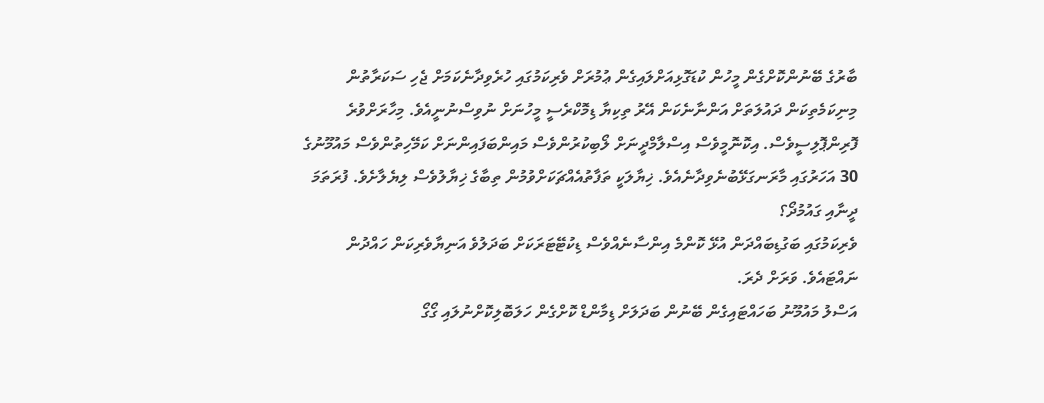ބާރުގެ ބޭނުންކޮށްގެން މީހުން ކުޑަގޮޅިއަށްލައިގެން ޢުމުރަށް ވެރިކަމުގައި ހުރެވިދާނެކަމަށް ޖެހި ސަކަރާތުން މިނިކަމެތިކަން ދައުލަތަށް އަންނާނެކަން އޭރު ތިކިޔާ ޑިމޮކްރެސީ މީހުނަށް ނުވިސްނުނީއެވެ. މިހާރަށްވުރެ ފޮރިންޕޮލިސީވެސް. އިކޮނޮމީވެސް އިސްލާމްދީނަށް ލޯބިކުރުންވެސް މައިންބަފައިންނަށް ކަމޭހިތުންވެސް މައުމޫނުގެ 30 އަހަރުގައި މާރަނގަޅޭބުނެވިދާނެއެވެ. ޚިޔާލަކީ ތަފާތުއެއްޗަކަށްވުމުން ތިބާގެ ޚިޔާލުވެސް ލިޔެލާށެވެ. ފުރަތަމަ ދީނާއި ގައުމުދޯ؟
ވެރިކަމުގައި ބަގުޑިބައްދަން އުޅޭ ކޮންމެ އިންސާނެއްވެސް ޑިކުޓޭޓަރަކަށް ބަދަލުވެ އަނިޔާވެރިކަން ހައްދުން ނައްޓައެވެ. ވަރަށް ދެރަ.
އަސްލު މައުމޫނު ބަހައްޓައިގެން ބޭނުން ބަދަލަށް ޑިމާންޑް ކޮށްގެން ހަލަބޮލިކޮށްނުލައި ގޯގޯ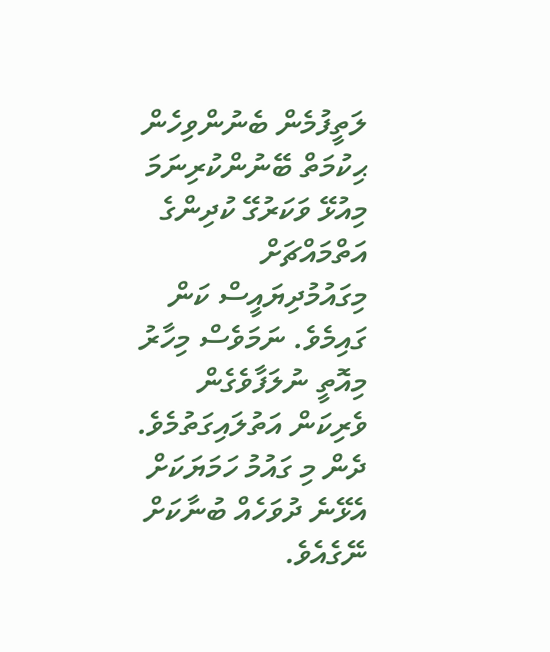ލަތީފުމެން ބެނުންވިހެން ޙިކުމަތް ބޭނުންކުރިނަމަ މިއުޅޭ ވަކަރުގޭ ކުދިންގެ އަތްމައްޗަށް މިގައުމުދިޔައީސް ކަން ގައިމެވެ. ނަމަވެސް މިހާރު މިއޮތީ ނުލަފާވެގެން ވެރިކަން އަތުލައިގަތުމެވެ. ދެން މި ގައުމު ހަމަޔަކަށް އެޅޭނެ ދުވަހެއް ބުނާކަށް ނޭގެއެވެ.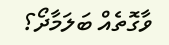ވާގޮތެއް ބަލަމާދޯ؟